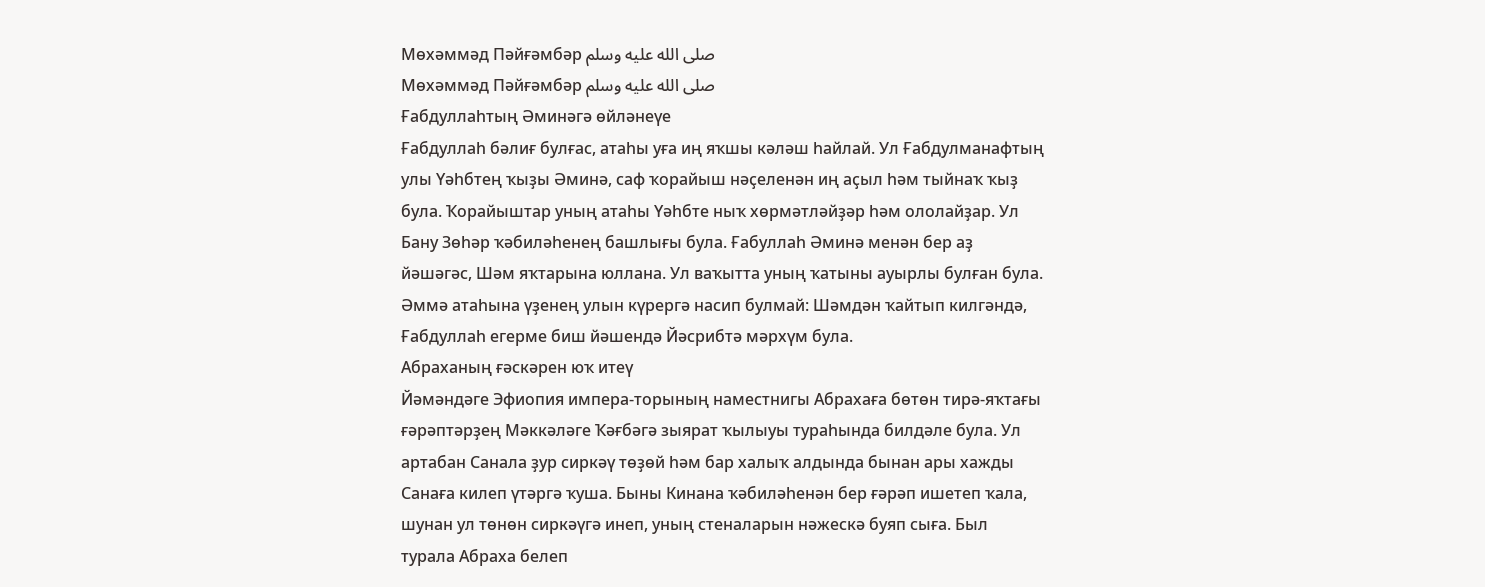Мөхәммәд Пәйғәмбәр صلى الله عليه وسلم
Мөхәммәд Пәйғәмбәр صلى الله عليه وسلم
Ғабдуллаһтың Әминәгә өйләнеүе
Ғабдуллаһ бәлиғ булғас, атаһы уға иң яҡшы кәләш һайлай. Ул Ғабдулманафтың улы Үәһбтең ҡыҙы Әминә, саф ҡорайыш нәҫеленән иң аҫыл һәм тыйнаҡ ҡыҙ була. Ҡорайыштар уның атаһы Үәһбте ныҡ хөрмәтләйҙәр һәм ололайҙар. Ул Бану Зөһәр ҡәбиләһенең башлығы була. Ғабуллаһ Әминә менән бер аҙ йәшәгәс, Шәм яҡтарына юллана. Ул ваҡытта уның ҡатыны ауырлы булған була. Әммә атаһына үҙенең улын күрергә насип булмай: Шәмдән ҡайтып килгәндә, Ғабдуллаһ егерме биш йәшендә Йәсрибтә мәрхүм була.
Абраханың ғәскәрен юҡ итеү
Йәмәндәге Эфиопия импера-торының наместнигы Абрахаға бөтөн тирә-яҡтағы ғәрәптәрҙең Мәккәләге Ҡәғбәгә зыярат ҡылыуы тураһында билдәле була. Ул артабан Санала ҙур сиркәү төҙөй һәм бар халыҡ алдында бынан ары хажды Санаға килеп үтәргә ҡуша. Быны Кинана ҡәбиләһенән бер ғәрәп ишетеп ҡала, шунан ул төнөн сиркәүгә инеп, уның стеналарын нәжескә буяп сыға. Был турала Абраха белеп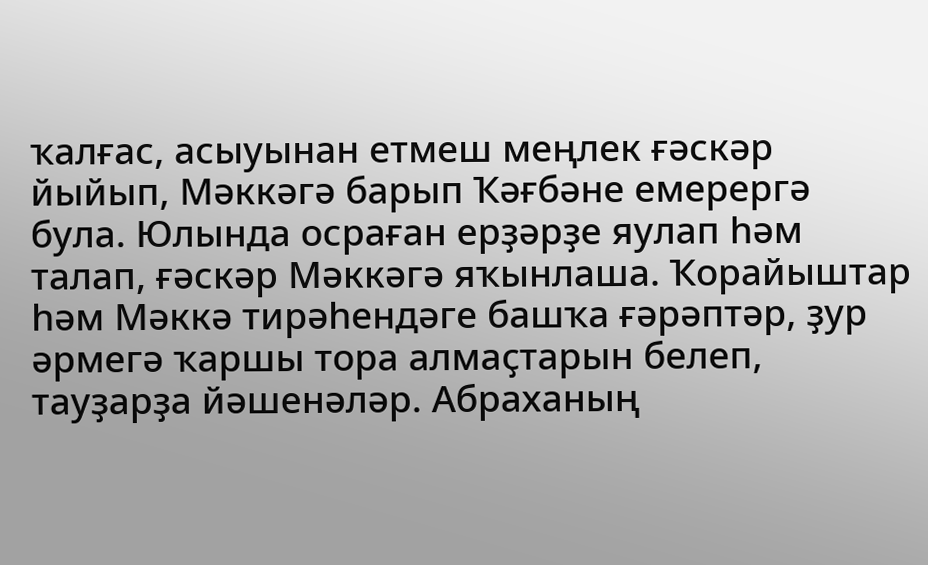ҡалғас, асыуынан етмеш меңлек ғәскәр йыйып, Мәккәгә барып Ҡәғбәне емерергә була. Юлында осраған ерҙәрҙе яулап һәм талап, ғәскәр Мәккәгә яҡынлаша. Ҡорайыштар һәм Мәккә тирәһендәге башҡа ғәрәптәр, ҙур әрмегә ҡаршы тора алмаҫтарын белеп, тауҙарҙа йәшенәләр. Абраханың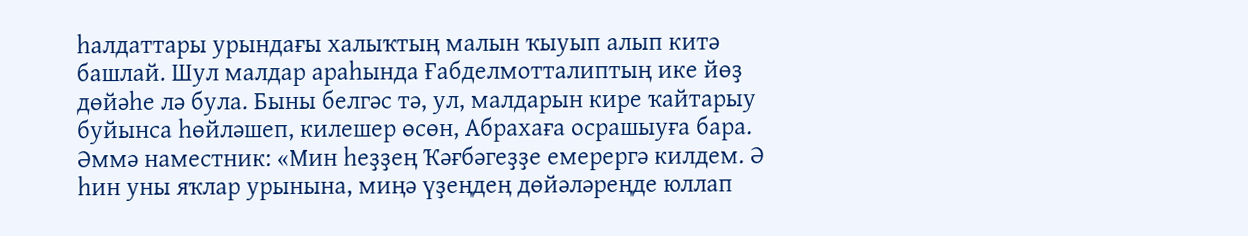һалдаттары урындағы халыҡтың малын ҡыуып алып китә башлай. Шул малдар араһында Ғабделмотталиптың ике йөҙ дөйәһе лә була. Быны белгәс тә, ул, малдарын кире ҡайтарыу буйынса һөйләшеп, килешер өсөн, Абрахаға осрашыуға бара. Әммә наместник: «Мин һеҙҙең Ҡәғбәгеҙҙе емерергә килдем. Ә һин уны яҡлар урынына, миңә үҙеңдең дөйәләреңде юллап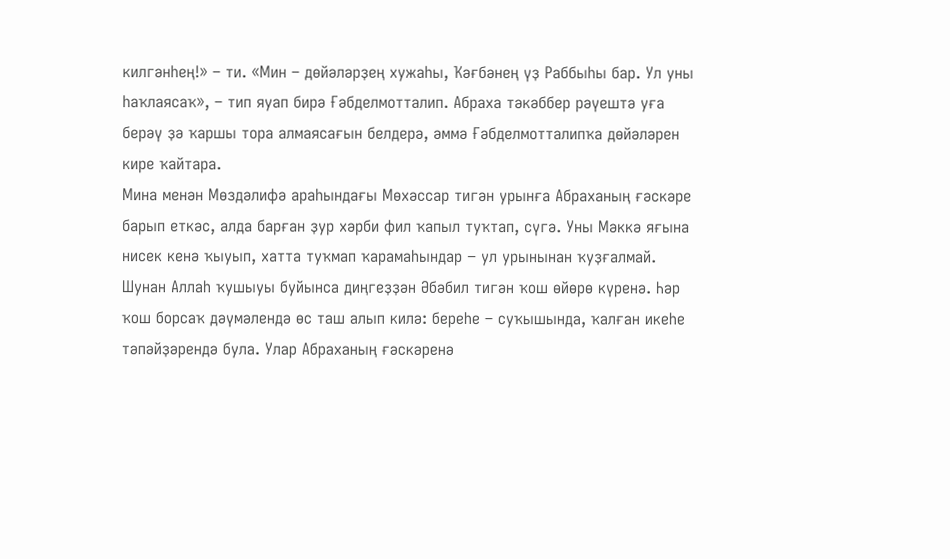килгәнһең!» – ти. «Мин – дөйәләрҙең хужаһы, Ҡәғбәнең үҙ Раббыһы бар. Ул уны һаҡлаясаҡ», – тип яуап бирә Ғәбделмотталип. Абраха тәкәббер рәүештә уға берәү ҙә ҡаршы тора алмаясағын белдерә, әммә Ғәбделмотталипҡа дөйәләрен кире ҡайтара.
Мина менән Мөздәлифә араһындағы Мөхәссар тигән урынға Абраханың ғәскәре барып еткәс, алда барған ҙур хәрби фил ҡапыл туҡтап, сүгә. Уны Мәккә яғына нисек кенә ҡыуып, хатта туҡмап ҡарамаһындар − ул урынынан ҡуҙғалмай.
Шунан Аллаһ ҡушыуы буйынса диңгеҙҙән Әбәбил тигән ҡош өйөрө күренә. Һәр ҡош борсаҡ дәүмәлендә өс таш алып килә: береһе – суҡышында, ҡалған икеһе тәпәйҙәрендә була. Улар Абраханың ғәскәренә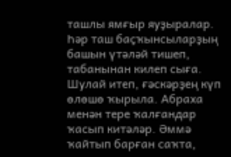ташлы ямғыр яуҙыралар. Һәр таш баҫҡынсыларҙың башын үтәләй тишеп, табанынан килеп сыға. Шулай итеп, ғәскәрҙең күп өлөшө ҡырыла. Абраха менән тере ҡалғандар ҡасып китәләр. Әммә ҡайтып барған саҡта,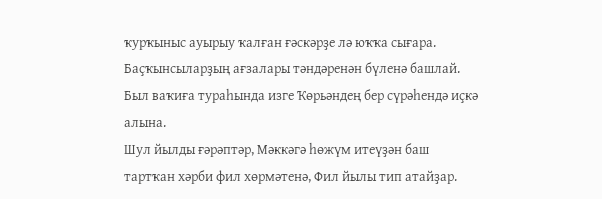ҡурҡыныс ауырыу ҡалған ғәскәрҙе лә юҡҡа сығара. Баҫҡынсыларҙың ағзалары тәндәренән бүленә башлай. Был ваҡиға тураһында изге Ҡөрьәндең бер сүрәһендә иҫкә алына.
Шул йылды ғәрәптәр, Мәккәгә һөжүм итеүҙән баш тартҡан хәрби фил хөрмәтенә, Фил йылы тип атайҙар.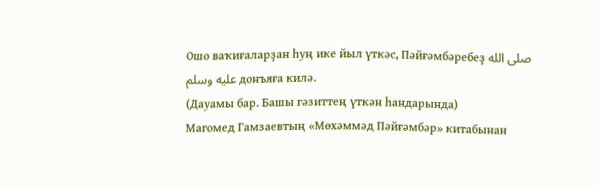Ошо ваҡиғаларҙан һуң ике йыл үткәс, Пәйғәмбәребеҙ صلى الله عليه وسلم донъяға килә.
(Дауамы бар. Башы гәзиттең үткән һандарында)
Магомед Гамзаевтың «Мөхәммәд Пәйғәмбәр» китабынан